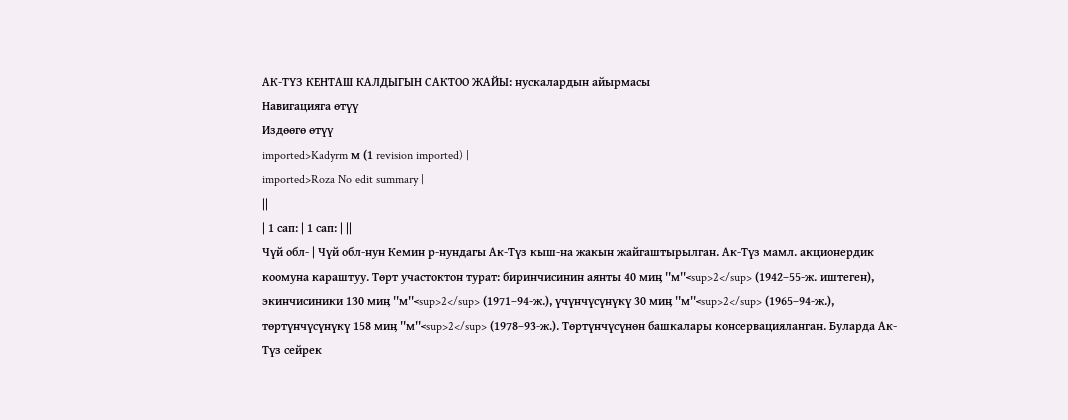АК-ТҮЗ КЕНТАШ КАЛДЫГЫН САКТОО ЖАЙЫ: нускалардын айырмасы
Навигацияга өтүү
Издөөгө өтүү
imported>Kadyrm м (1 revision imported) |
imported>Roza No edit summary |
||
| 1 сап: | 1 сап: | ||
Чүй обл- | Чүй обл-нун Кемин р-нундагы Ак-Түз кыш-на жакын жайгаштырылган. Ак-Түз мамл. акционердик коомуна караштуу. Төрт участоктон турат: биринчисинин аянты 40 миӊ ''м''<sup>2</sup> (1942‒55-ж. иштеген), экинчисиники 130 миӊ ''м''<sup>2</sup> (1971‒94-ж.), үчүнчүсүнүкү 30 миӊ ''м''<sup>2</sup> (1965‒94-ж.), төртүнчүсүнүкү 158 миӊ ''м''<sup>2</sup> (1978‒93-ж.). Төртүнчүсүнөн башкалары консервацияланган. Буларда Ак-Түз сейрек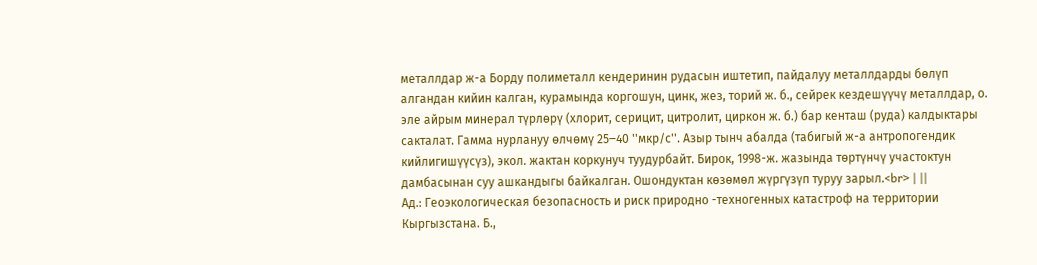металлдар ж-а Борду полиметалл кендеринин рудасын иштетип, пайдалуу металлдарды бөлүп алгандан кийин калган, курамында коргошун, цинк, жез, торий ж. б., сейрек кездешүүчү металлдар, о. эле айрым минерал түрлөрү (хлорит, серицит, цитролит, циркон ж. б.) бар кенташ (руда) калдыктары сакталат. Гамма нурлануу өлчөмү 25‒40 ''мкр/с''. Азыр тынч абалда (табигый ж-а антропогендик кийлигишүүсүз), экол. жактан коркунуч туудурбайт. Бирок, 1998-ж. жазында төртүнчү участоктун дамбасынан суу ашкандыгы байкалган. Ошондуктан көзөмөл жүргүзүп туруу зарыл.<br> | ||
Ад.: Геоэкологическая безопасность и риск природно -техногенных катастроф на территории Кыргызстана. Б.,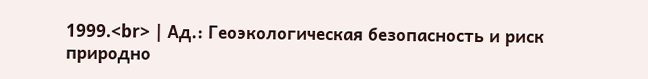1999.<br> | Ад.: Геоэкологическая безопасность и риск природно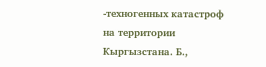-техногенных катастроф на территории Кыргызстана. Б.,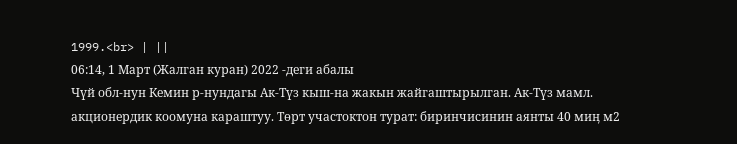1999.<br> | ||
06:14, 1 Март (Жалган куран) 2022 -деги абалы
Чүй обл-нун Кемин р-нундагы Ак-Түз кыш-на жакын жайгаштырылган. Ак-Түз мамл. акционердик коомуна караштуу. Төрт участоктон турат: биринчисинин аянты 40 миӊ м2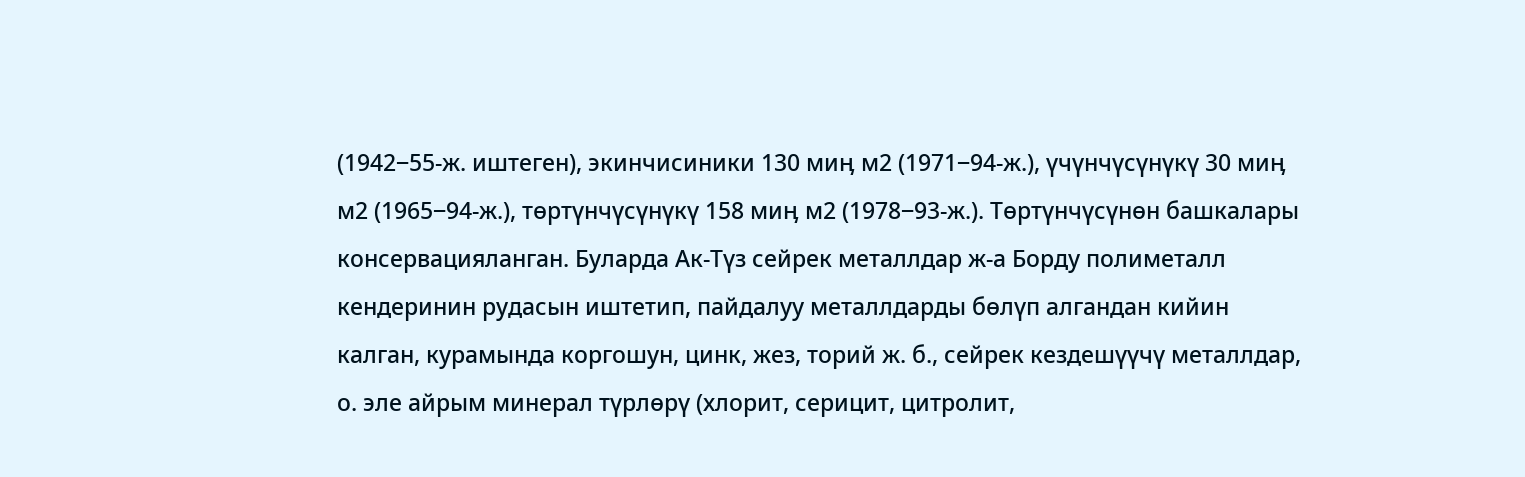(1942‒55-ж. иштеген), экинчисиники 130 миӊ м2 (1971‒94-ж.), үчүнчүсүнүкү 30 миӊ м2 (1965‒94-ж.), төртүнчүсүнүкү 158 миӊ м2 (1978‒93-ж.). Төртүнчүсүнөн башкалары консервацияланган. Буларда Ак-Түз сейрек металлдар ж-а Борду полиметалл кендеринин рудасын иштетип, пайдалуу металлдарды бөлүп алгандан кийин калган, курамында коргошун, цинк, жез, торий ж. б., сейрек кездешүүчү металлдар, о. эле айрым минерал түрлөрү (хлорит, серицит, цитролит,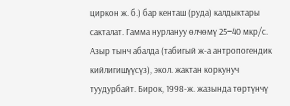циркон ж. б.) бар кенташ (руда) калдыктары сакталат. Гамма нурлануу өлчөмү 25‒40 мкр/с. Азыр тынч абалда (табигый ж-а антропогендик кийлигишүүсүз), экол. жактан коркунуч туудурбайт. Бирок, 1998-ж. жазында төртүнчү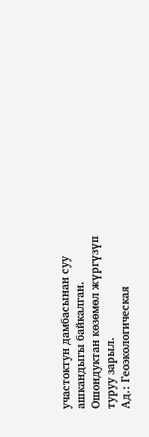участоктун дамбасынан суу ашкандыгы байкалган. Ошондуктан көзөмөл жүргүзүп туруу зарыл.
Ад.: Геоэкологическая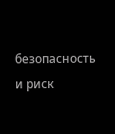безопасность и риск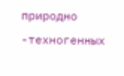природно -техногенных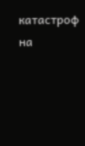катастроф на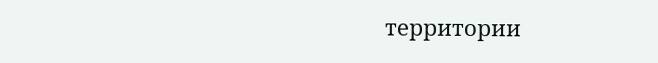территории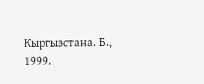Кыргызстана. Б., 1999.